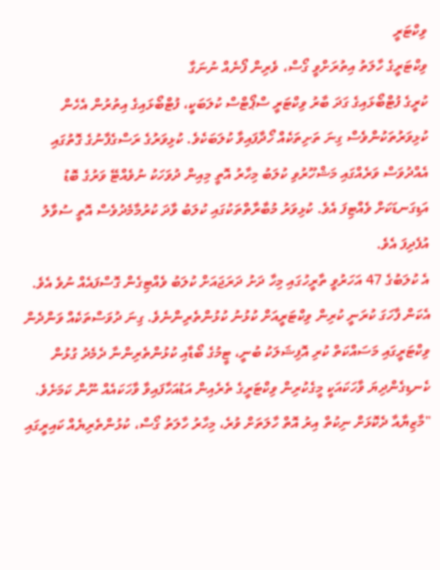ވިކްޓަރީ
ވިކްޓަރީގެ ހާލަތު އިތުރަށްވީ ގޯސް، ވެރިން ފޯނެއް ނުނަގާ
ކުރީގެ ފުޓްބޯޅައިގެ ގަދަ ބާރު ވިކްޓަރީ ސްޕޯޓްސް ކުލަބަކީ، ފުޓްބޯޅައިގެ އިތުރުން އެހެން ކުޅިވަރުތަކުންވެސް ގިނަ ތަށިތަކެއް ހޯދާފައިވާ ކުލަބަކެވެ. ކުޅިވަރުގެ ރަސްގެފާނުގެ ގޮތުގައި އެއްދުވަސް ވަރެއްގައި މަޝްހޫރުވި ކުލަބު މިހާރު އޮތީ މިއިން ދުވަހަކު ނުވެއްޓޭ ވަރުގެ ބޮޑު އަޑިގަނޑަކަށް ވެއްޓިފަ އެވެ. ކުޅިވަރު މުބާރާތްތަކުގައި ކުލަބު ވާދަ ކުރުމާމެދުވެސް އޮތީ ސުވާލު އުފެދިފަ އެވެ.
އެ ކުލަބުގެ 47 އަހަރުވީ ތާރީހުގައި މިހާ ދަށު ދަރަޖައަށް ކުލަބު ވެއްޓިގެން ގޮސްފައެއް ނުވެ އެވެ. އެކަން ފާހަގަ ކުރަނީ ކުރިން ވިކްޓަރީއަށް ކުޅުނު ކުޅުންތެރިންނެވެ. ގިނަ ދުވަސްތަކެއް ވަންދެން ވިކްޓަރީގައި މަސައްކަތް ކުރި އޮފިޝަލަކު ބުނީ، ޓީމުގެ ބޯޑާއި ކުޅުންތެރިންނާ ދެމެދު ގުޅުން ކެނޑިގެންދިޔަ ވާހަކައަކީ މީގެކުރިން ވިކްޓަރީގެ ތެރެއިން އަޑުއަހާފައިވާ ވާހަކައެއް ނޫން ކަމަށެވެ.
"މާޒިޔާއާ ދެކޮޅަށް ނިކުތް އިރު އޮތް ހާލަތަށް ވުރެ، މިހާރު ހާލަތު ގޯސް، ކުޅުންތެރިޔެއް ކައިރީގައި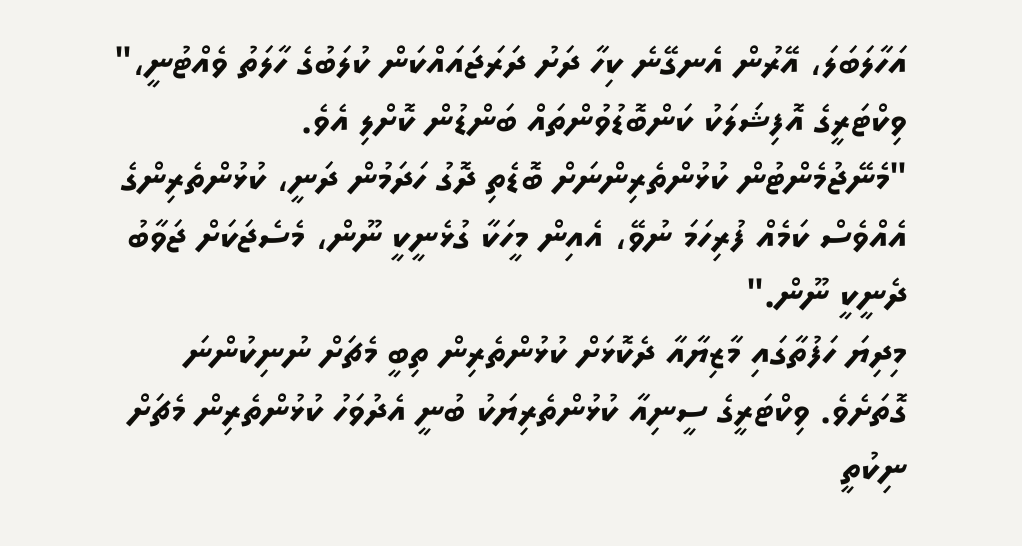އަހާލަބަލަ، އޭރުން އެނގޭނެ ކިހާ ދަށު ދަރަޖައައްކަން ކުލަބުގެ ހާލަތު ވެއްޓުނީ،" ވިކްޓަރީގެ އޮފިޝަލަކު ކަންބޮޑުވުންތައް ބަންޑުން ކޮށްލި އެވެ.
"މެނޭޖުމެންޓުން ކުޅުންތެރިންނަށް ބޮޑެތި ދޮގު ހަދަމުން ދަނީ، ކުޅުންތެރިންގެ އެއްވެސް ކަމެއް ފުރިހަމަ ނުވޭ، އެއިން މީހަކާ ގުޅެނީކީ ނޫން، މެސެޖަކަށް ޖަވާބު ދެނީކީ ނޫން."
މިދިޔަ ހަފުތާގައި މާޒިޔާއާ ދެކޮޅަށް ކުޅުންތެރިން ތިބީ މެޗަށް ނުނިކުންނަ ގޮތަށެވެ. ވިކްޓަރީގެ ސީނިއާ ކުޅުންތެރިޔަކު ބުނީ އެދުވަހު ކުޅުންތެރިން މެޗަށް ނިކުތީ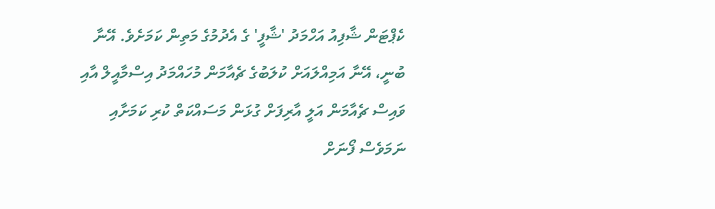ކެޕްޓަން ޝާފިއު އަހްމަދު 'ޝާފީ' ގެ އެދުމުގެ މަތިން ކަމަށެވެ. އޭނާ ބުނީ، އޭނާ އަމިއްލައަށް ކުލަބުގެ ޗެއާމަން މުހައްމަދު އިސްމާއީލް އާއި ވައިސް ޗެއާމަން އަލީ އާރިފަށް ގުޅަން މަސައްކަތް ކުރި ކަމަށާއި ނަމަވެސް ފޯނަށް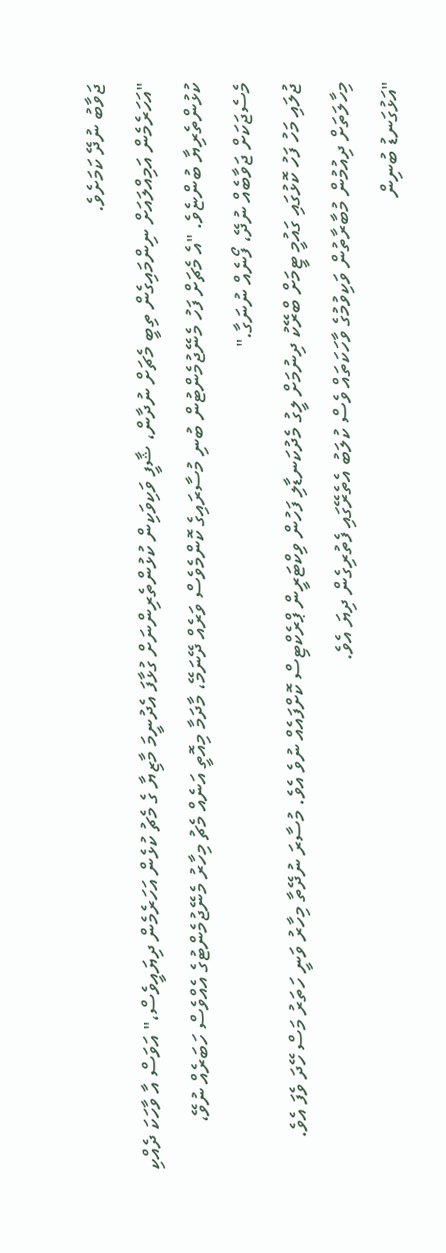ޖަވާބު ނުދޭ ކަމަށެވެ.
"އަހަރެމެން އަމިއްލައަށް ނިންމައިގެން ތިބީ މެޗަށް ނުދާން، ޝާފީ ވަކިވަކިން ކުޅުންތެރިންނަށް ގުޅާފަ އެދުނީމަ މާޒިޔާ ގެ މެޗު ކުޅެން އަހަރެމެން ދިޔައީވެސް،" އަވަސް އާ ވާހަކަ ދެއްކި ކުޅުންތެރިޔާ ބުންޏެވެ. "އެ މެޗަށް ފަހު މެނޭޖުމެންޓުން ބުނި މުސާރައިގެ ކޮންމެވެސް ވަރެއް ދޭނަމޭ، މާދަމާ މިއޮތީ އަނެއް މެޗު މިހާރު މެނޭޖުމެންޓުގެ އެއްވެސް ހަބަރެއް ނުވޭ، މެސެޖަކަށް ޖަވާބެއް ނުދޭ، ފޯނެއް ނުނަގާ."
ޖުލައި މަހު ފަހު ކޮޅުގައި ގައުމީ ޓީމަށް ބްރޭކު ދިނުމަށް ލީގު މެދުކަނޑާލި ފަހުން ވިކްޓަރީން ޕްރެކްޓިސް ކޮށްފައެއް ނުވެ އެވެ. މުސާރަ ނުދޭތާ މިހާރު ވަނީ ހަތަރު މަސް ހޭދަ ވެފަ އެވެ. މިހާލަތަށް ދިއުމުން މުބާރާތުން ވަކިވުމުގެ ވާހަކަތައް ވެސް ކުލަބު އެތެރޭގައި ފެތުރިގެން ދިޔަ އެވެ.
"އަޅުގަނޑު ބުނިން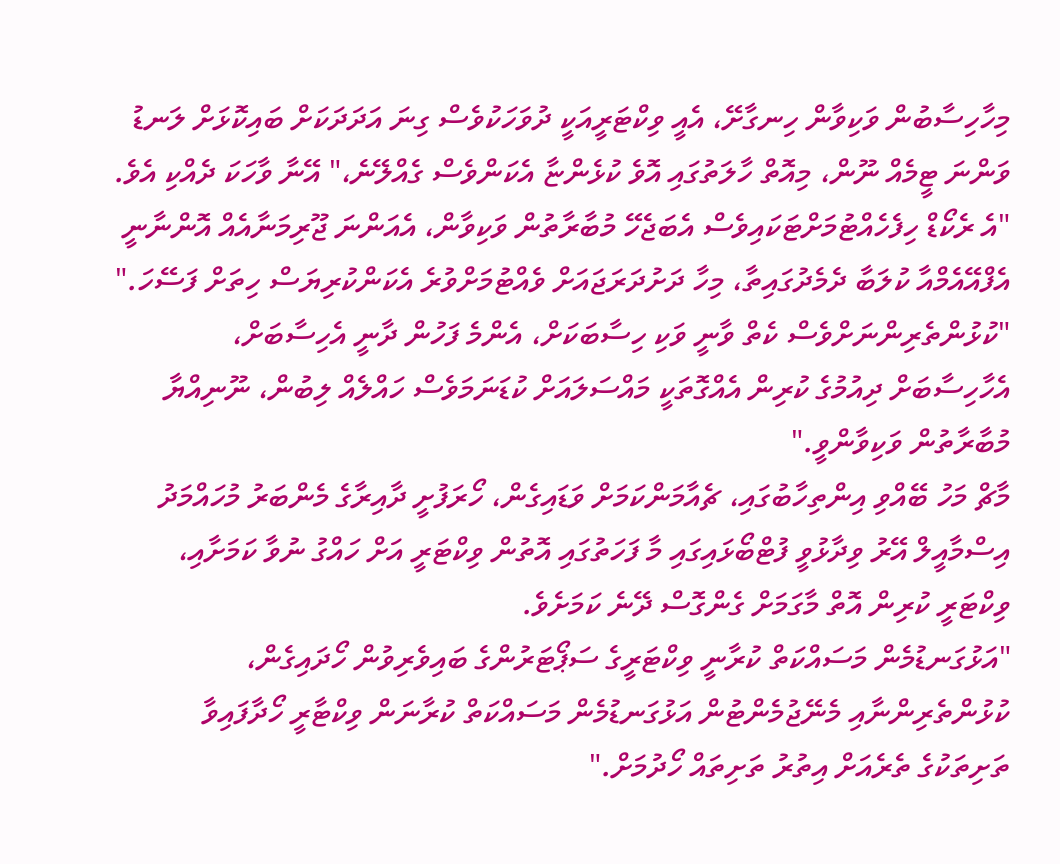މިހާހިސާބުން ވަކިވާން ހިނގާށޭ، އެއީ ވިކްޓަރީއަކީ ދުވަހަކުވެސް ގިނަ އަދަދަކަށް ބައިކޮޅަށް ލަނޑު ވަންނަ ޓީމެއް ނޫން، މިއޮތް ހާލަތުގައި އޮވެ ކުޅެންޏާ އެކަންވެސް ގެއްލޭނެ،" އޭނާ ވާހަކަ ދެއްކި އެވެ. "އެ ރެކޯޑް ހިފެހެއްޓުމަށްޓަކައިވެސް އެބަޖެހޭ މުބާރާތުން ވަކިވާން، އެއަންނަ ޖޫރިމަނާއެއް އޮންނާނީ އެފްއޭއެމްއާ ކުލަބާ ދެމެދުގައިތާ، މިހާ ދަށުދަރަޖައަށް ވެއްޓުމަށްވުރެ އެކަންކުރިޔަސް ހިތަށް ފަސޭހަ."
"ކުޅުންތެރިންނަށްވެސް ކެތް ވާނީ ވަކި ހިސާބަކަށް، އެންމެ ފަހުން ދާނީ އެހިސާބަށް، އެހާހިސާބަށް ދިއުމުގެ ކުރިން އެއްގޮތަކީ މައްސަލައަށް ކުޑަނަމަވެސް ހައްލެއް ލިބުން، ނޫނިއްޔާ މުބާރާތުން ވަކިވާންވީ."
މާޗް މަހު ބޭއްވި އިންތިހާބުގައި، ޗެއާމަންކަމަށް ވަޑައިގެން، ހޯރަފުށީ ދާއިރާގެ މެންބަރު މުހައްމަދު އިސްމާއީލް އޭރު ވިދާޅުވީ ފުޓްބޯޅައިގައި މާ ފަހަތުގައި އޮތުން ވިކްޓަރީ އަށް ހައްގު ނުވާ ކަމަށާއި، ވިކްޓަރީ ކުރިން އޮތް މާގަމަށް ގެންގޮސް ދޭނެ ކަމަށެވެ.
"އަޅުގަނޑުމެން މަސައްކަތް ކުރާނީ ވިކްޓަރީގެ ސަޕޯޓަރުންގެ ބައިވެރިވުން ހޯދައިގެން، ކުޅުންތެރިންނާއި މެނޭޖުމެންޓުން އަޅުގަނޑުމެން މަސައްކަތް ކުރާނަން ވިކްޓާރީ ހޯދާފައިވާ ތަށިތަކުގެ ތެރެއަށް އިތުރު ތަށިތައް ހޯދުމަށް."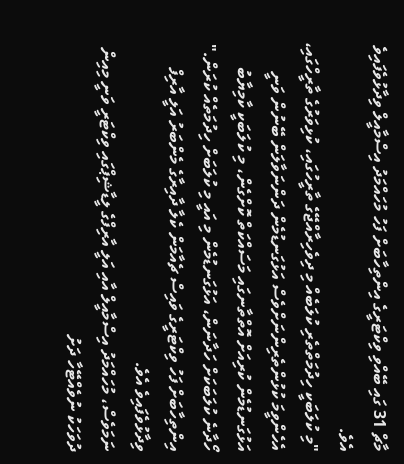މާޗް 31 ގައި ބޭއްވި ވިކްޓަރީގެ އިންތިހާބަށް ފަހު މުހައްމަދު އިސްމާއީލް ވިދާޅުވެފައިވެ އެވެ.
"މި ކުލަބަކީ ހިދުމަތްތެރި ކުލަބެއް މި ދިވެހިރާއްޖޭގެ ތާރީހުގައި، ކުޅިވަރުގެ ތާރީހްގައި، އެހެންވީމަ ކުޅުންތެރިންނަށްވެސް އަޅުގަނޑުމެން ދަންނަވާލަން ބޭނުން ވަނީ އަޅުގަނޑުމެން ކުރިއަށް އޮތްތާނގައި މަސައްކަތް ކޮށްގެން، މި ކުލަބަކީ ކާމިޔާބު ހޯދާނެ ކުލަބަކަށް ހަދާނަން، އަޅުގަނޑުމެން މި އައީ މި ކުލަބަށް ހިދުމަތެއް ކުރަން." އިންތިހާބަށް ފަހު ވިކްޓަރީގެ ވައިސް ޗެއާމަން ކެލާ ދާއިރާގެ މެންބަރު އަލީ އާރިފް ވިދާޅުވެފައިވެ އެވެ.
ނަމަވެސް، މުހައްމަދު އިސްމާއީލް އާއި އަލީ އާރިފްގެ ލީޑާޝިޕްގައި ވިކްޓަރީ ވަނީ މިއިން ދުވަހަކު ނުވެއްޓޭހާ ދަށު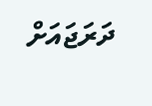ދަރަޖައަށް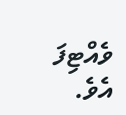ވެއްޓިފަ އެވެ.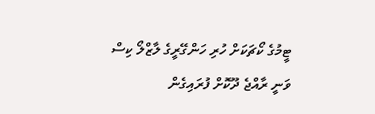ޓީމުގެ ކޯޗަކަށް ހުރި ހަންގޭރީގެ ލާޒްލޯ ކިސް ވަނީ ރާއްޖެ ދޫކޮށް ފުރައިގެން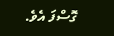ގޮސްފަ އެވެ.